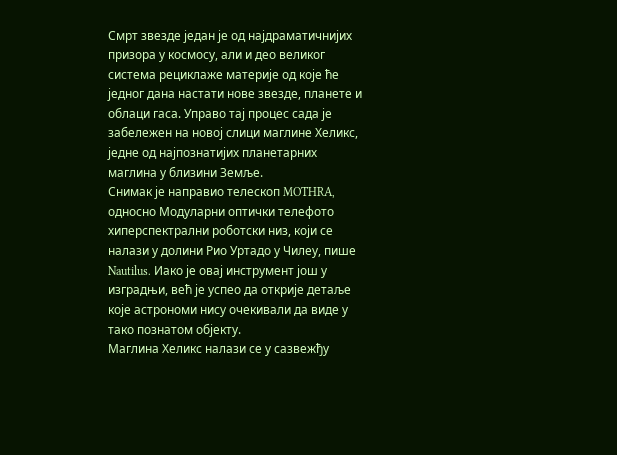Смрт звезде један је од најдраматичнијих призора у космосу, али и део великог система рециклаже материје од које ће једног дана настати нове звезде, планете и облаци гаса. Управо тај процес сада је забележен на новој слици маглине Хеликс, једне од најпознатијих планетарних маглина у близини Земље.
Снимак је направио телескоп MOTHRA, односно Модуларни оптички телефото хиперспектрални роботски низ, који се налази у долини Рио Уртадо у Чилеу, пише Nautilus. Иако је овај инструмент још у изградњи, већ је успео да открије детаље које астрономи нису очекивали да виде у тако познатом објекту.
Маглина Хеликс налази се у сазвежђу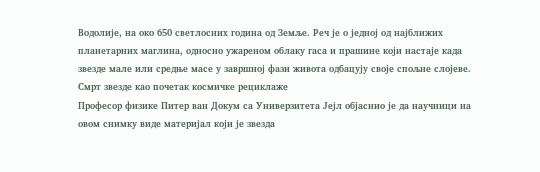Водолије, на око 650 светлосних година од Земље. Реч је о једној од најближих планетарних маглина, односно ужареном облаку гаса и прашине који настаје када звезде мале или средње масе у завршној фази живота одбацују своје спољне слојеве.
Смрт звезде као почетак космичке рециклаже
Професор физике Питер ван Докум са Универзитета Јејл објаснио је да научници на овом снимку виде материјал који је звезда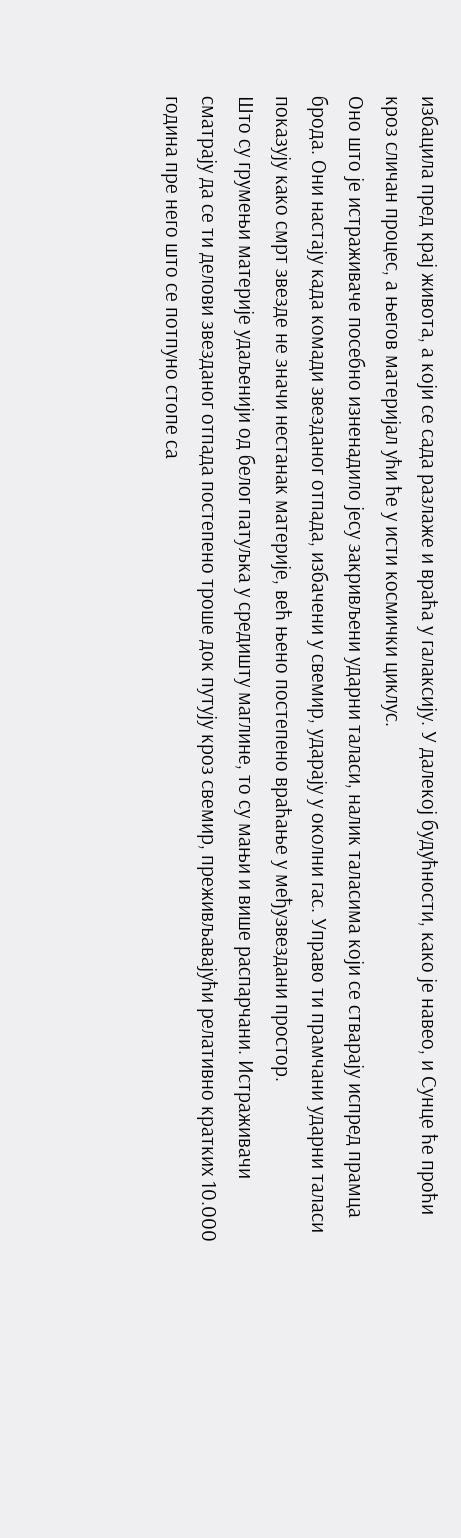избацила пред крај живота, а који се сада разлаже и враћа у галаксију. У далекој будућности, како је навео, и Сунце ће проћи кроз сличан процес, а његов материјал ући ће у исти космички циклус.
Оно што је истраживаче посебно изненадило јесу закривљени ударни таласи, налик таласима који се стварају испред прамца брода. Они настају када комади звезданог отпада, избачени у свемир, ударају у околни гас. Управо ти прамчани ударни таласи показују како смрт звезде не значи нестанак материје, већ њено постепено враћање у међузвездани простор.
Што су грумењи материје удаљенији од белог патуљка у средишту маглине, то су мањи и више распарчани. Истраживачи сматрају да се ти делови звезданог отпада постепено троше док путују кроз свемир, преживљавајући релативно кратких 10.000 година пре него што се потпуно стопе са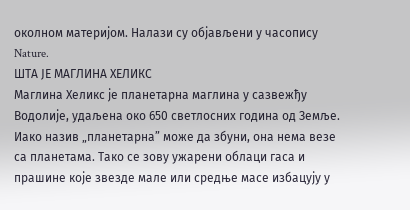околном материјом. Налази су објављени у часопису Nature.
ШТА ЈЕ МАГЛИНА ХЕЛИКС
Маглина Хеликс је планетарна маглина у сазвежђу Водолије, удаљена око 650 светлосних година од Земље. Иако назив „планетарна” може да збуни, она нема везе са планетама. Тако се зову ужарени облаци гаса и прашине које звезде мале или средње масе избацују у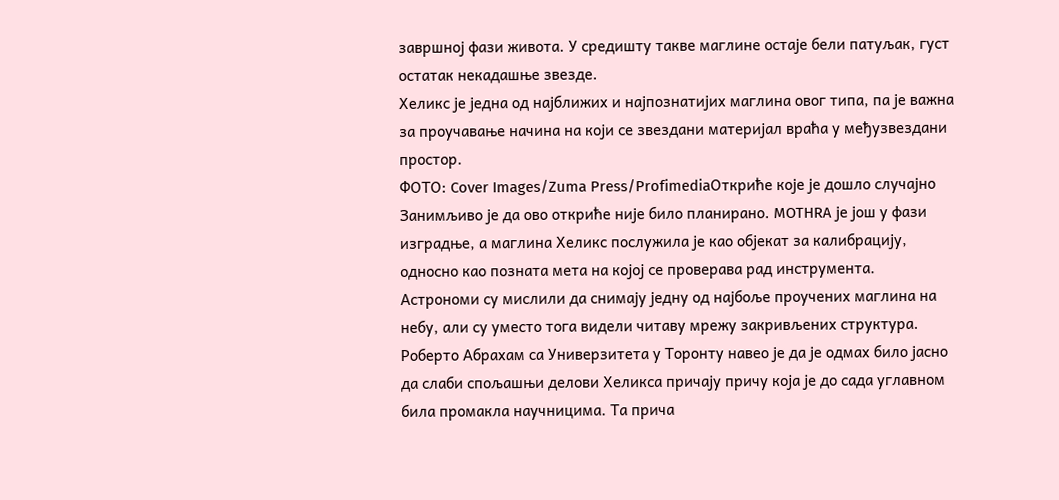завршној фази живота. У средишту такве маглине остаје бели патуљак, густ остатак некадашње звезде.
Хеликс је једна од најближих и најпознатијих маглина овог типа, па је важна за проучавање начина на који се звездани материјал враћа у међузвездани простор.
ФОТО: Cover Images/Zuma Press/ProfimediaОткриће које је дошло случајно
Занимљиво је да ово откриће није било планирано. MOTHRA је још у фази изградње, а маглина Хеликс послужила је као објекат за калибрацију, односно као позната мета на којој се проверава рад инструмента. Астрономи су мислили да снимају једну од најбоље проучених маглина на небу, али су уместо тога видели читаву мрежу закривљених структура.
Роберто Абрахам са Универзитета у Торонту навео је да је одмах било јасно да слаби спољашњи делови Хеликса причају причу која је до сада углавном била промакла научницима. Та прича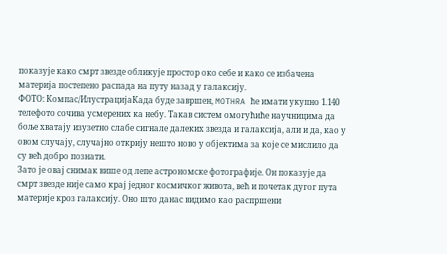показује како смрт звезде обликује простор око себе и како се избачена материја постепено распада на путу назад у галаксију.
ФОТО: Компас/ИлустрацијаКада буде завршен, MOTHRA ће имати укупно 1.140 телефото сочива усмерених ка небу. Такав систем омогућиће научницима да боље хватају изузетно слабе сигнале далеких звезда и галаксија, али и да, као у овом случају, случајно открију нешто ново у објектима за које се мислило да су већ добро познати.
Зато је овај снимак више од лепе астрономске фотографије. Он показује да смрт звезде није само крај једног космичког живота, већ и почетак дугог пута материје кроз галаксију. Оно што данас видимо као распршени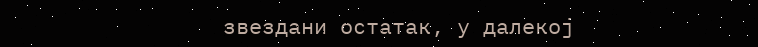звездани остатак, у далекој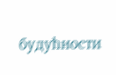будућности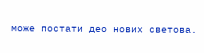може постати део нових светова.